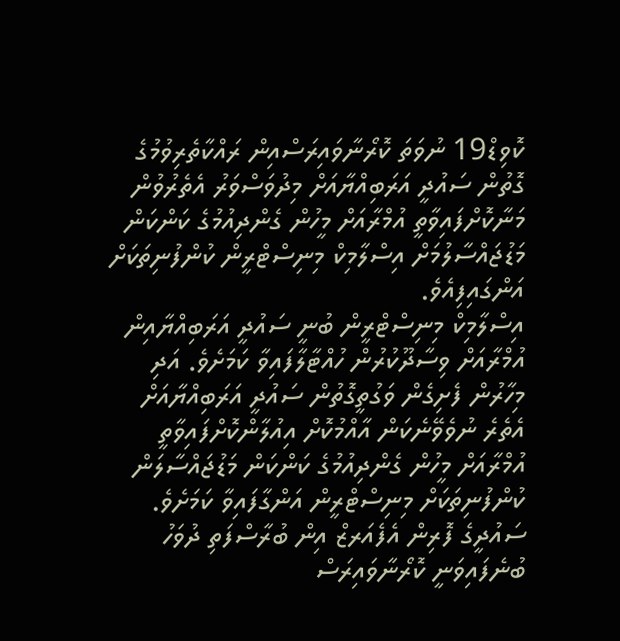ކޮވިޑް19 ނުވަތަ ކޮރޯނާވައިރަސްއިން ރައްކާތެރިވުމުގެ ގޮތުން ސައުދީ އަރަބިއްޔާއަށް މިދުވަސްވަރު އެތެރުވުން މަނާކޮށްފައިވާތީ އުމްރާއަށް މީހުން ގެންދިއުމުގެ ކަންކަން މަޑުޖައްސާލުމަށް އިސްލާމިކް މިނިސްޓްރީން ކުންފުނިތަކަށް އަންގައިފިއެވެ.
އިސްލާމިކް މިނިސްޓްރީން ބުނީ ސައުދީ އަރަބިއްޔާއިން އުމްރާއަށް ވިސާދޫކުރުން ހުއްޓާލާފައިވާ ކަމަށެވެ. އަދި މިހާރުން ފެށިގެން ވަގުތީގޮތުން ސައުދީ އަރަބިއްޔާއަށް އެތެރެ ނުވެވޭނެކަން އާއްމުކޮށް އިއުލާންކޮށްފައިވާތީ އުމްރާއަށް މީހުން ގެންދިއުމުގެ ކަންކަން މަޑުޖައްސާލަން ކުންފުނިތަކަށް މިނިސްޓްރީން އަންގާފައިވާ ކަމަށެވެ.
ސައުދީގެ ފޮރިން އެފެއަރޒް އިން ބުރާސްފަތި ދުވަހު ބުނެފައިވަނީ ކޮރޯނާވައިރަސް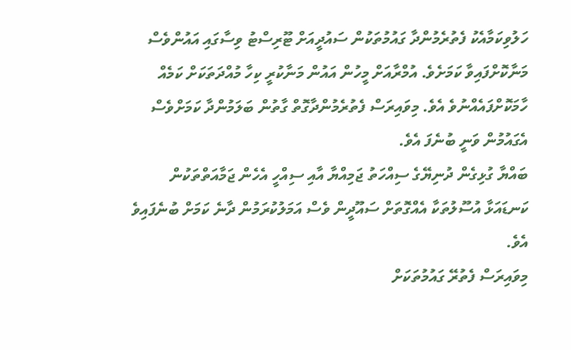ހަލުވިކަމާއެކު ފެތުރެމުންދާ ގައުމުތަކުން ސައުދީއަށް ޓޫރިސްޓު ވިސާގައި އައުންވެސް މަނާކޮށްފައިވާ ކަމަށެވެ. އުމްރާއަށް މީހުން އައުން މަނާކުރީ ކިހާ މުއްދަތަކަށް ކަމެއް ހާމަކޮށްފައެއްނުވެ އެވެ. މިވައިރަސް ފެތުރެމުންދާގޮތް ގާތުން ބަލަމުންދާ ކަމަށްވެސް އެގައުމުން ވަނީ ބުނެފަ އެވެ.
ބައްޔާ ގުޅިގެން ދުނިޔޭގެ ސިއްހަތު ޖަމިއްޔާ އާއި ސިއްހީ އެހެން ޖަމާއަތްތަކުން ކަނޑައަޅާ އުސޫލުތަކާ އެއްގޮތަށް ސައޫދީން ވެސް އަމަލުކުރަމުން ދާނެ ކަމަށް ބުނެފައިވެ އެވެ.
މިވައިރަސް ފެތުރޭ ގައުމުތަކަށް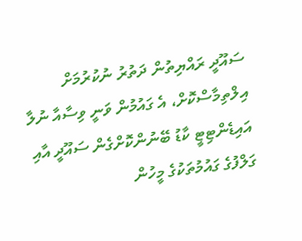ސައޫދީ ރައްޔިތުން ދަތުރު ނުކުރުމަށް އިލްތިމާސްކޮށް، އެ ގައުމުން ވަނީ ވިސާއާ ނުލާ އައިޑެންޓިޓީ ކާޑު ބޭނުންކޮށްގެން ސައޫދީ އާއި ގަލްފުގެ ގައުމުތަކުގެ މީހުން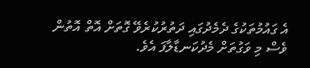އެ ގައުމުތަކުގެ ދެމެދުގައި ދަތުރުކުރެވޭ ގޮތަށް އޮތް އޮތުން ވެސް މި ވަގުތަށް މެދުކަނޑާލާފަ އެވެ.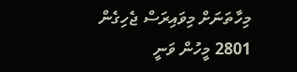މިހާތަނަށް މިވައިރަސް ޖެހިގެން 2801 މީހުން ވަނީ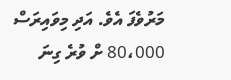މަރުވެފަ އެވެ. އަދި މިވައިރަސް 80،000 ށް ވުރެ ގިނަ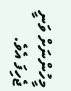މީހުންނަށް ވަނީ ޖެހިފަ އެވެ.